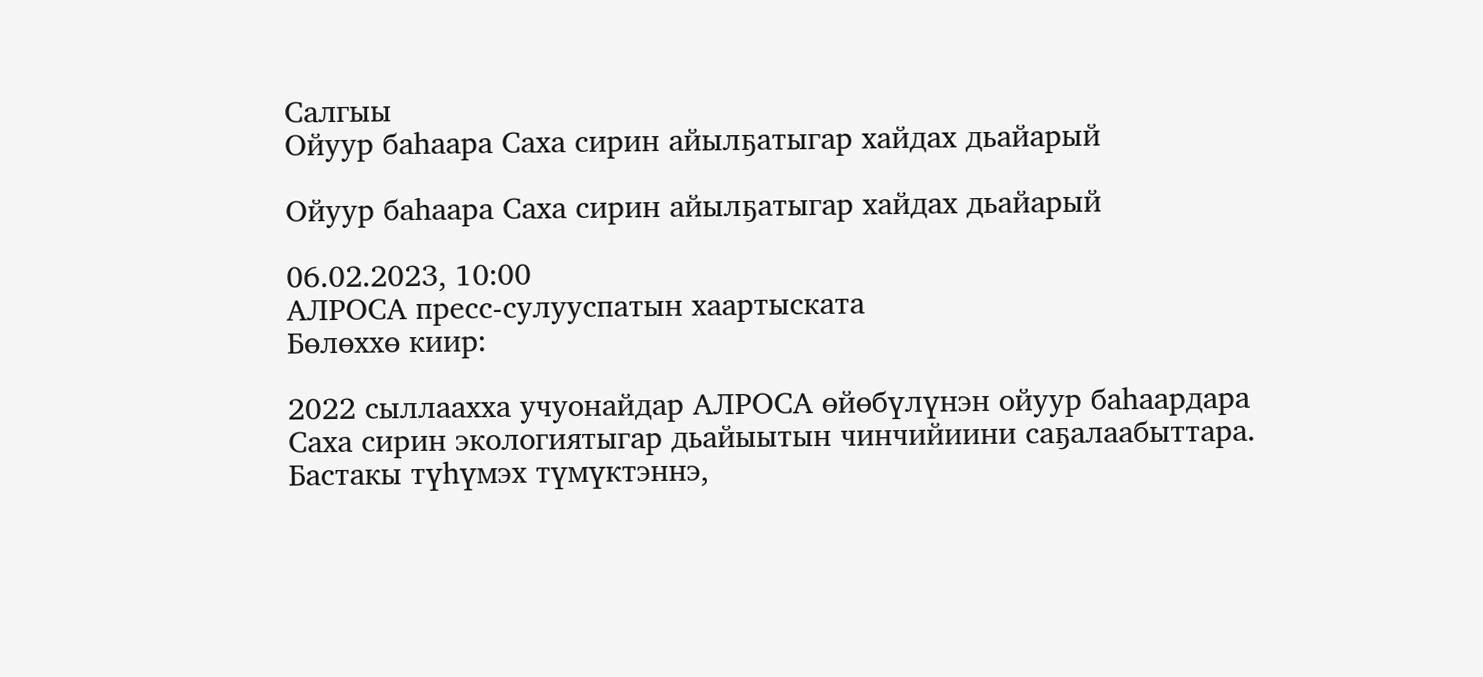Салгыы
Ойуур баһаара Саха сирин айылҕатыгар хайдах дьайарый

Ойуур баһаара Саха сирин айылҕатыгар хайдах дьайарый

06.02.2023, 10:00
АЛРОСА пресс-сулууспатын хаартыската
Бөлөххө киир:

2022 сыллаахха учуонайдар АЛРОСА өйөбүлүнэн ойуур баһаардара Саха сирин экологиятыгар дьайыытын чинчийиини саҕалаабыттара. Бастакы түһүмэх түмүктэннэ,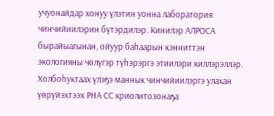учуонайдар хонуу үлэтин уонна лаборатория чинчийиилэрин бүтэрдилэр. Кинилэр АЛРОСА бырайыагынан, ойуур баһаарын кэнниттэн экологияны чөлүгэр түһэрэргэ этиилэри киллэрэллэр.
Холбоһуктаах үлэҕэ маннык чинчийиилэргэ улахан үөрүйэхтээх РНА СС криолитозонаҕа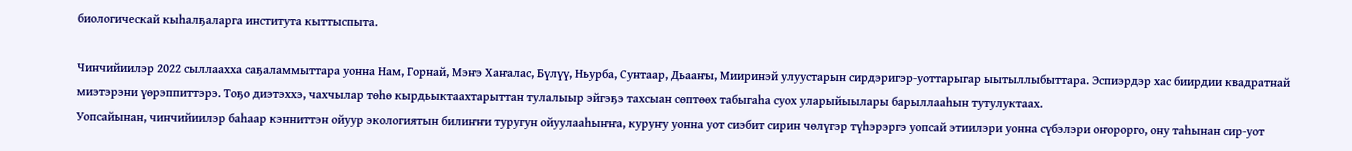биологическай кыһалҕаларга института кыттыспыта.

Чинчийиилэр 2022 сыллаахха саҕаламмыттара уонна Нам, Горнай, Мэҥэ Хаҥалас, Бүлүү, Ньурба, Сунтаар, Дьааҥы, Мииринэй улуустарын сирдэригэр-уоттарыгар ыытыллыбыттара. Эспиэрдэр хас биирдии квадратнай миэтэрэни үөрэппиттэрэ. Тоҕо диэтэххэ, чахчылар төһө кырдьыктаахтарыттан тулалыыр эйгэҕэ тахсыан сөптөөх табыгаһа суох уларыйыылары барыллааһын тутулуктаах.
Уопсайынан, чинчийиилэр баһаар кэнниттэн ойуур экологиятын билиҥҥи туругун ойуулааһыҥҥа, куруҥу уонна уот сиэбит сирин чөлүгэр түһэрэргэ уопсай этиилэри уонна сүбэлэри оҥорорго, ону таһынан сир-уот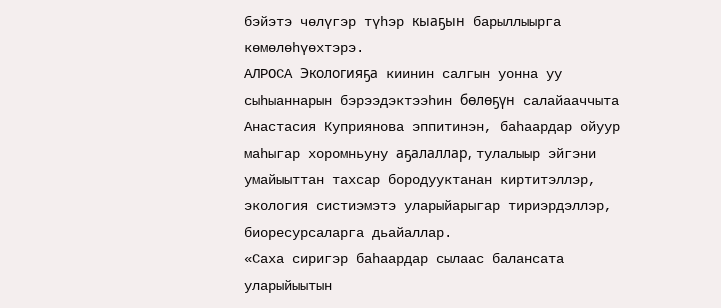бэйэтэ чөлүгэр түһэр кыаҕын барыллыырга көмөлөһүөхтэрэ.
АЛРОСА Экологияҕа киинин салгын уонна уу сыһыаннарын бэрээдэктээһин бөлөҕүн салайааччыта Анастасия Куприянова эппитинэн, баһаардар ойуур маһыгар хоромньуну аҕалаллар, тулалыыр эйгэни умайыыттан тахсар бородууктанан киртитэллэр, экология систиэмэтэ уларыйарыгар тириэрдэллэр, биоресурсаларга дьайаллар.
«Саха сиригэр баһаардар сылаас балансата уларыйыытын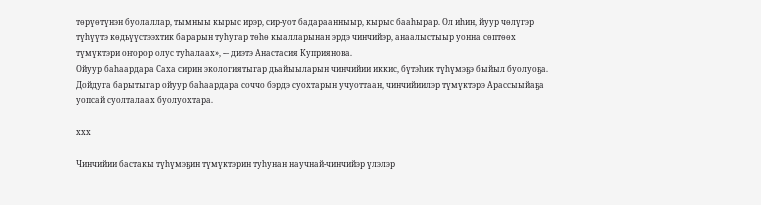төрүөтүнэн буолаллар, тымныы кырыс ирэр, сир-уот бадараанныыр, кырыс бааһырар. Ол иһин, йуур чөлүгэр түһүүтэ көдьүүстээхтик барарын туһугар төһө кыалларынан эрдэ чинчийэр, анаалыстыыр уонна сөптөөх түмүктэри оҥорор олус туһалаах», -– диэтэ Анастасия Куприянова.
Ойуур баһаардара Саха сирин экологиятыгар дьайыыларын чинчийии иккис, бүтэһик түһүмэҕэ быйыл буолуоҕа. Дойдуга барытыгар ойуур баһаардара соччо бэрдэ суохтарын учуоттаан, чинчийиилэр түмүктэрэ Арассыыйаҕа уопсай суолталаах буолуохтара.

ххх

Чинчийии бастакы түһүмэҕин түмүктэрин туһунан научнай-чинчийэр үлэлэр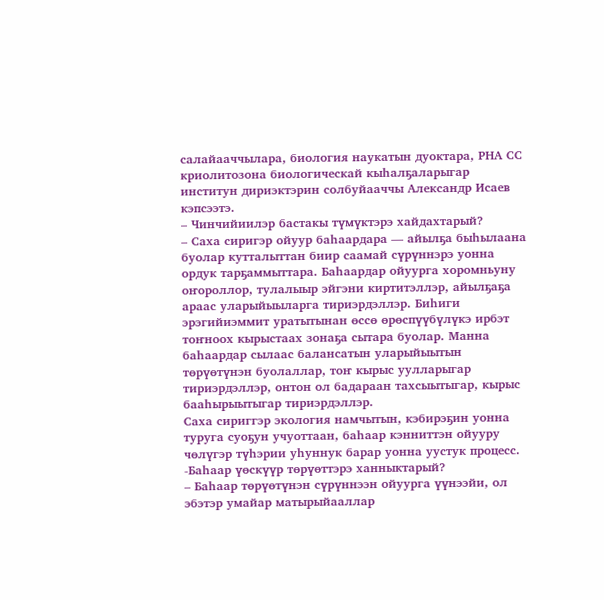салайааччылара, биология наукатын дуоктара, РНА СС криолитозона биологическай кыһалҕаларыгар институн дириэктэрин солбуйааччы Александр Исаев кэпсээтэ.
– Чинчийиилэр бастакы түмүктэрэ хайдахтарый?
– Саха сиригэр ойуур баһаардара — айылҕа быһылаана буолар кутталыттан биир саамай сүрүннэрэ уонна ордук тарҕаммыттара. Баһаардар ойуурга хоромньуну оҥороллор, тулалыыр эйгэни киртитэллэр, айылҕаҕа араас уларыйыыларга тириэрдэллэр. Биһиги эрэгийиэммит уратытынан өссө өрөспүүбүлүкэ ирбэт тоҥноох кырыстаах зонаҕа сытара буолар. Манна баһаардар сылаас балансатын уларыйыытын төрүөтүнэн буолаллар, тоҥ кырыс уулларыгар тириэрдэллэр, онтон ол бадараан тахсыытыгар, кырыс бааһырыытыгар тириэрдэллэр.
Саха сириггэр экология намчытын, кэбирэҕин уонна туруга суоҕун учуоттаан, баһаар кэнниттэн ойууру чөлүгэр түһэрии уһуннук барар уонна уустук процесс.
-Баһаар үөскүүр төрүөттэрэ ханныктарый?
– Баһаар төрүөтүнэн сүрүннээн ойуурга үүнээйи, ол эбэтэр умайар матырыйааллар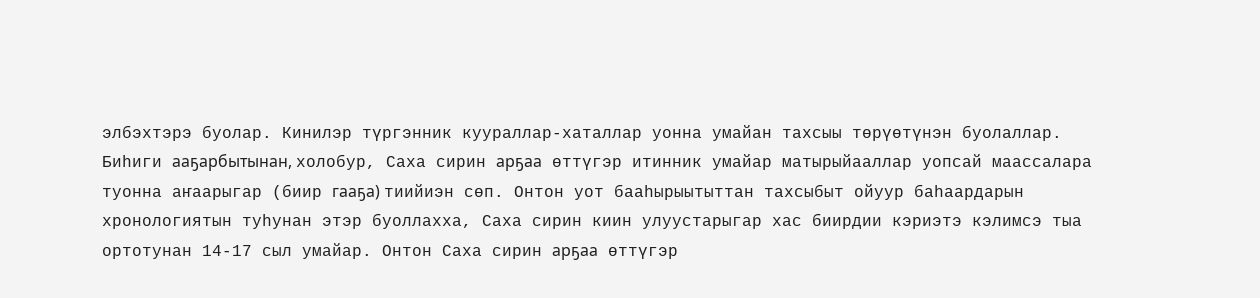элбэхтэрэ буолар. Кинилэр түргэнник куураллар-хаталлар уонна умайан тахсыы төрүөтүнэн буолаллар. Биһиги ааҕарбытынан, холобур, Саха сирин арҕаа өттүгэр итинник умайар матырыйааллар уопсай маассалара туонна аҥаарыгар (биир гааҕа) тиийиэн сөп. Онтон уот бааһырыытыттан тахсыбыт ойуур баһаардарын хронологиятын туһунан этэр буоллахха, Саха сирин киин улуустарыгар хас биирдии кэриэтэ кэлимсэ тыа ортотунан 14-17 сыл умайар. Онтон Саха сирин арҕаа өттүгэр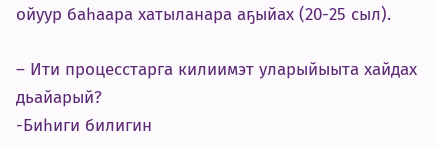ойуур баһаара хатыланара аҕыйах (20-25 сыл).

– Ити процесстарга килиимэт уларыйыыта хайдах дьайарый?
-Биһиги билигин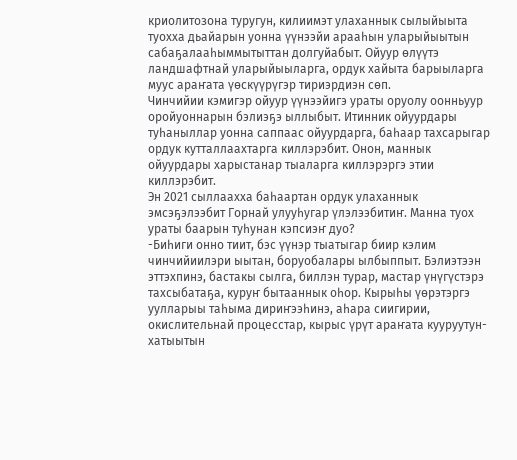криолитозона туругун, килиимэт улаханнык сылыйыыта туохха дьайарын уонна үүнээйи арааһын уларыйыытын сабаҕалааһыммытыттан долгуйабыт. Ойуур өлүүтэ ландшафтнай уларыйыыларга, ордук хайыта барыыларга муус араҥата үөскүүрүгэр тириэрдиэн сөп.
Чинчийии кэмигэр ойуур үүнээйигэ ураты оруолу оонньуур оройуоннарын бэлиэҕэ ыллыбыт. Итинник ойуурдары туһаныллар уонна саппаас ойуурдарга, баһаар тахсарыгар ордук кутталлаахтарга киллэрэбит. Онон, маннык ойуурдары харыстанар тыаларга киллэрэргэ этии киллэрэбит.
Эн 2021 сыллаахха баһаартан ордук улаханнык эмсэҕэлээбит Горнай улууһугар үлэлээбитиҥ. Манна туох ураты баарын туһунан кэпсиэҥ дуо?
-Биһиги онно тиит, бэс үүнэр тыатыгар биир кэлим чинчийиилэри ыытан, боруобалары ылбыппыт. Бэлиэтээн эттэхпинэ, бастакы сылга, биллэн турар, мастар үнүгүстэрэ тахсыбатаҕа, куруҥ бытааннык оһор. Кырыһы үөрэтэргэ уулларыы таһыма дириҥээһинэ, аһара сиигирии, окислительнай процесстар, кырыс үрүт араҥата кууруутун-хатыытын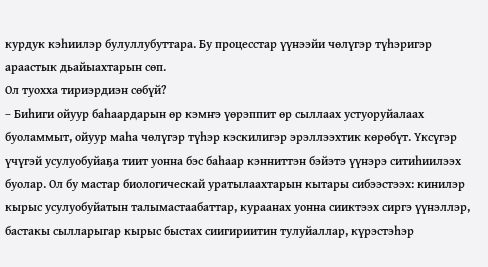курдук кэһиилэр булуллубуттара. Бу процесстар үүнээйи чөлүгэр түһэригэр араастык дьайыахтарын сөп.
Ол туохха тириэрдиэн сөбүй?
– Биһиги ойуур баһаардарын өр кэмҥэ үөрэппит өр сыллаах устуоруйалаах буоламмыт, ойуур маһа чөлүгэр түһэр кэскилигэр эрэллээхтик көрөбүт. Үксүгэр үчүгэй усулуобуйаҕа тиит уонна бэс баһаар кэнниттэн бэйэтэ үүнэрэ ситиһиилээх буолар. Ол бу мастар биологическай уратылаахтарын кытары сибээстээх: кинилэр кырыс усулуобуйатын талымастаабаттар, кураанах уонна сииктээх сиргэ үүнэллэр, бастакы сылларыгар кырыс быстах сиигириитин тулуйаллар, күрэстэһэр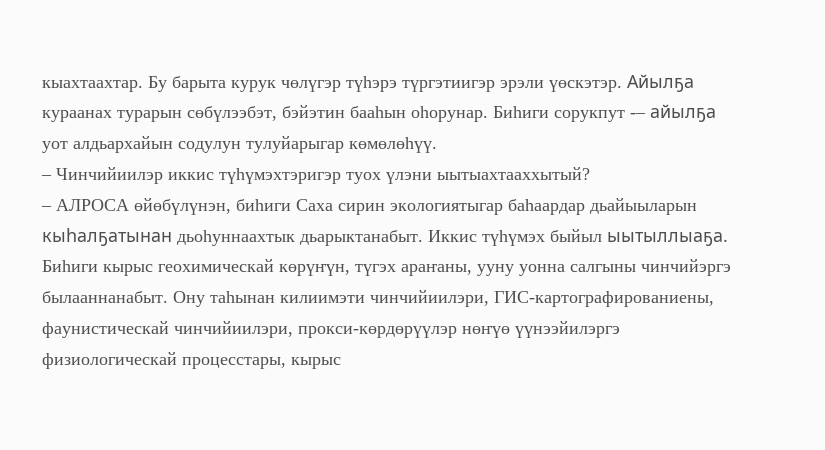кыахтаахтар. Бу барыта курук чөлүгэр түһэрэ түргэтиигэр эрэли үөскэтэр. Айылҕа кураанах турарын сөбүлээбэт, бэйэтин бааһын оһорунар. Биһиги сорукпут -– айылҕа уот алдьархайын содулун тулуйарыгар көмөлөһүү.
– Чинчийиилэр иккис түһүмэхтэригэр туох үлэни ыытыахтааххытый?
– АЛРОСА өйөбүлүнэн, биһиги Саха сирин экологиятыгар баһаардар дьайыыларын кыһалҕатынан дьоһуннаахтык дьарыктанабыт. Иккис түһүмэх быйыл ыытыллыаҕа. Биһиги кырыс геохимическай көрүҥүн, түгэх араҥаны, ууну уонна салгыны чинчийэргэ былааннанабыт. Ону таһынан килиимэти чинчийиилэри, ГИС-картографированиены, фаунистическай чинчийиилэри, прокси-көрдөрүүлэр нөҥүө үүнээйилэргэ физиологическай процесстары, кырыс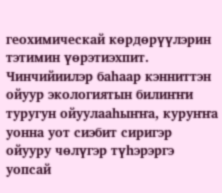геохимическай көрдөрүүлэрин тэтимин үөрэтиэхпит.
Чинчийиилэр баһаар кэнниттэн ойуур экологиятын билиҥҥи туругун ойуулааһыҥҥа, куруҥҥа уонна уот сиэбит сиригэр ойууру чөлүгэр түһэрэргэ уопсай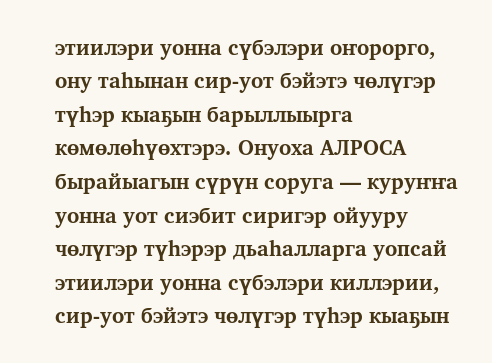этиилэри уонна сүбэлэри оҥорорго, ону таһынан сир-уот бэйэтэ чөлүгэр түһэр кыаҕын барыллыырга көмөлөһүөхтэрэ. Онуоха АЛРОСА бырайыагын сүрүн соруга — куруҥҥа уонна уот сиэбит сиригэр ойууру чөлүгэр түһэрэр дьаһалларга уопсай этиилэри уонна сүбэлэри киллэрии, сир-уот бэйэтэ чөлүгэр түһэр кыаҕын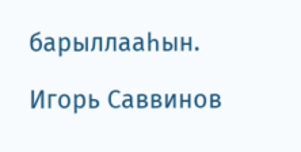барыллааһын.

Игорь Саввинов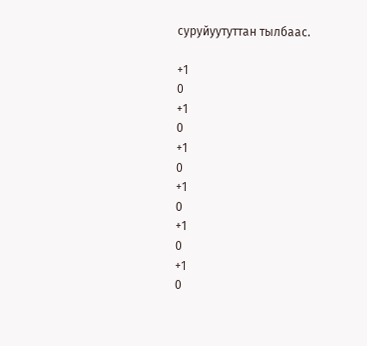суруйуутуттан тылбаас.

+1
0
+1
0
+1
0
+1
0
+1
0
+1
0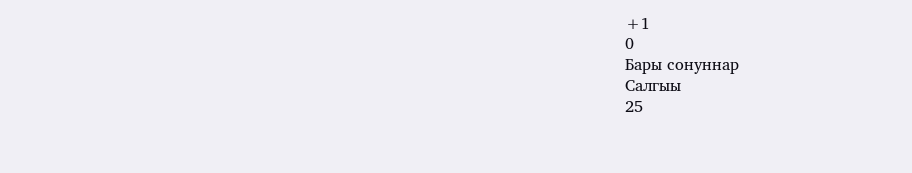+1
0
Бары сонуннар
Салгыы
25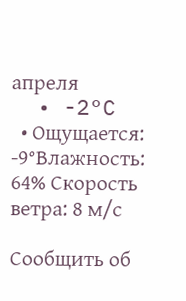апреля
  • -2°C
  • Ощущается: -9°Влажность: 64% Скорость ветра: 8 м/с

Сообщить об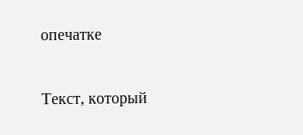опечатке

Текст, который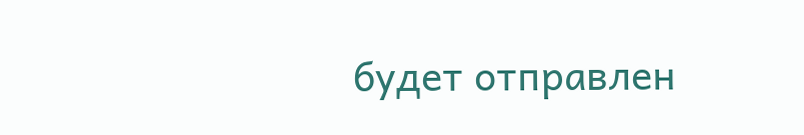будет отправлен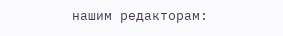нашим редакторам: